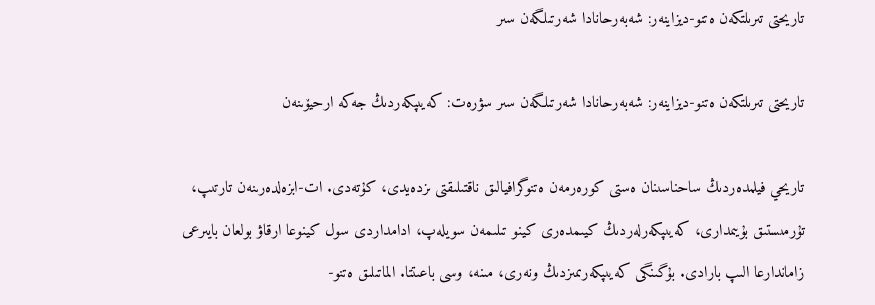تاريحتى تىرىلتكەن ەتنو-ديزاينەر: شەبەرحانادا شەرتىلگەن سىر

تاريحتى تىرىلتكەن ەتنو-ديزاينەر: شەبەرحانادا شەرتىلگەن سىر سۋرەت: كەيىپكەردىڭ جەكە ارحيۆىنەن

تاريحي فيلمدەردىڭ ساحناسىنان ەستى كورەرمەن ەتنوگرافيالىق ناقتىلىقتى ىزدەيدى، كۇتەدى. ات-ابزەلدەرىنەن تارتىپ، تۇرمىستىق بۇيىمدارى، كەيىپكەرلەردىڭ كيىمدەرى كينو تىلىمەن سويلەپ، ادامداردى سول كينوعا ارقاۋ بولعان بايىرعى زاماندارعا الىپ بارادى. بۇگىنگى كەيىپكەرىمىزدىڭ ونەرى، مىنە، وسى باعىتتا. الماتىلىق ەتنو-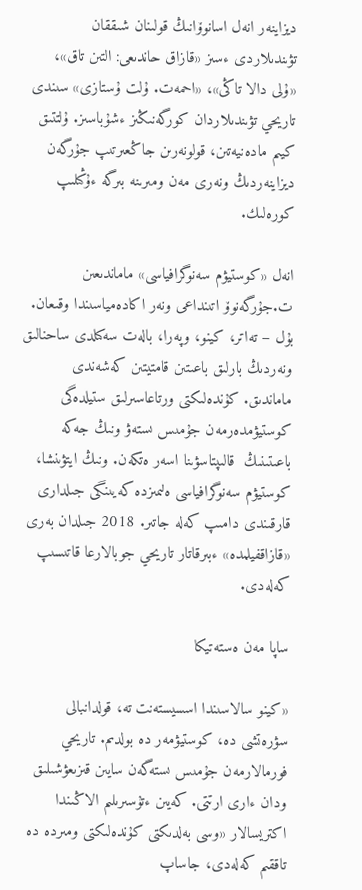ديزاينەر انەل اسانوۆانىڭ قولىنان شىققان تۋىندىلاردى ءسىز «قازاق حاندىعى: التىن تاق»، «ۇلى دالا تاڭى»، «احمەت. ۇلت ۇستازى» سىندى تاريحي تۋىندىلاردان كورگەنىڭىز ءشۇباسىز. ۇلتتىق كيىم مادەنيەتىن، قولونەرىن جاڭعىرتىپ جۇرگەن ديزاينەردىڭ ونەرى مەن ومىرىنە بىرگە ءۇڭىلىپ كورەلىك.

انەل «كوستيۋم سەنوگرافياسى» ماماندىعىن ت.جۇرگەنوۆ اتىنداعى ونەر اكادەمياسىندا وقىعان. بۇل – تەاتر، كينو، وپەرا، بالەت سەكىلدى ساحنالىق ونەردىڭ بارلىق باعىتىن قامتيتىن كەشەندى ماماندىق. كۇندەلىكتى ورتاعاسىرلىق ستيلدەگى كوستيۋمدەرمەن جۇمىس ىستەۋ ونىڭ جەكە باعىتىنىڭ  قالىپتاسۋىنا اسەر ەتكەن. ونىڭ ايتۋىنشا، كوستيۋم سەنوگرافياسى ەلىمىزدە كەيىنگى جىلدارى قارقىندى دامىپ كەلە جاتىر. 2018 جىلدان بەرى «قازاقفيلمدە» ءبىرقاتار تاريحي جوبالارعا قاتىسىپ كەلەدى.

ساپا مەن ەستەتيكا

«كينو سالاسىندا اسسيستەنت تە، قولدانبالى سۋرەتشى دە، كوستيۋمەر دە بولدىم. تاريحي فورمالارمەن جۇمىس ىستەگەن سايىن قىزىعۋشىلىق ودان ءارى ارتتى. كەيىن ءتۇسىرىلىم الاڭىندا اكتريسالار «وسى بەلدىكتى كۇندەلىكتى ومىردە دە تاققىم كەلەدى، جاساپ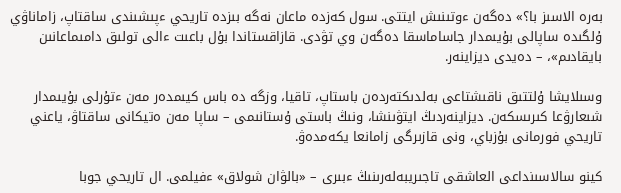بەرە الاسىز با؟» دەگەن ءوتىنىش ايتتى. سول كەزدە ماعان نەگە بىزدە تاريحي ءپىشىندى ساقتاپ، زاماناۋي ۇلگىدە ساپالى بۇيىمدار جاساماسقا دەگەن وي تۋدى. قازاقستاندا بۇل باعىت ءالى تولىق دامىماعانىن بايقادىم»، – دەيدى ديزاينەر.

وسىلايشا ۇلتتىق ناقىشتاعى بەلدىكتەردەن باستاپ، تاقيا، وزگە دە باس كيىمدەر مەن ءتۇرلى بۇيىمدار شىعارۋعا كىرىسكەن. ديزاينەردىڭ ايتۋىنشا، ونىڭ باستى ۇستانىمى – ساپا مەن ەتيكانى ساقتاۋ، ياعني تاريحي فورمانى بۇزباي، ونى قازىرگى زامانعا يكەمدەۋ.

كينو سالاسىنداعى العاشقى تاجىريبەلەرىنىڭ ءبىرى – «بالۋان شولاق» ءفيلمى. ال تاريحي جوبا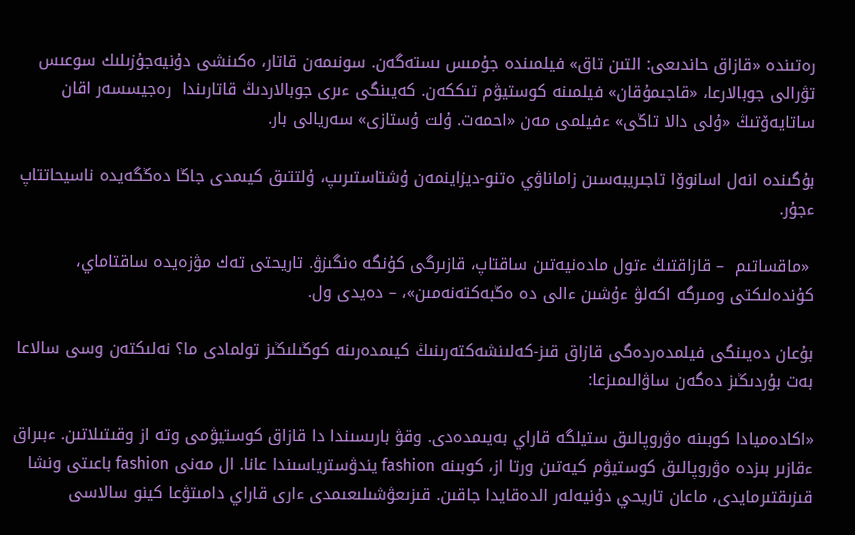رەتىندە «قازاق حاندىعى: التىن تاق» فيلمىندە جۇمىس ىستەگەن. سونىمەن قاتار، ەكىنشى دۇنيەجۇزىلىك سوعىس تۋرالى جوبالارعا، «قاجىمۇقان» فيلمىنە كوستيۋم تىككەن. كەيىنگى ءىرى جوبالاردىڭ قاتارىندا  رەجيسسەر اقان ساتايەۆتىڭ «ۇلى دالا تاڭى» ءفيلمى مەن «احمەت. ۇلت ۇستازى» سەريالى بار.

بۇگىندە انەل اسانوۆا تاجىريبەسىن زاماناۋي ەتنو-ديزاينمەن ۇشتاستىرىپ، ۇلتتىق كيىمدى جاڭا دەڭگەيدە ناسيحاتتاپ ءجۇر.

 «ماقساتىم  – قازاقتىڭ ءتول مادەنيەتىن ساقتاپ، قازىرگى كۇنگە ەنگىزۋ. تاريحتى تەك مۋزەيدە ساقتاماي، كۇندەلىكتى ومىرگە اكەلۋ ءۇشىن ءالى دە ەڭبەكتەنەمىن»، – دەيدى ول.

بۇعان دەيىنگى فيلمدەردەگى قازاق قىز-كەلىنشەكتەرىنىڭ كيىمدەرىنە كوڭىلىڭىز تولمادى ما؟ نەلىكتەن وسى سالاعا بەت بۇردىڭىز دەگەن ساۋالىمىزعا:

«اكادەميادا كوبىنە ەۋروپالىق ستيلگە قاراي بەيىمدەدى. وقۋ بارىسىندا دا قازاق كوستيۋمى وتە از وقىتىلاتىن. ءبىراق  ءقازىر بىزدە ەۋروپالىق كوستيۋم كيەتىن ورتا از، كوبىنە fashion يندۋسترياسىندا عانا. ال مەنى fashion باعىتى ونشا قىزىقتىرمايدى، ماعان تاريحي دۇنيەلەر الدەقايدا جاقىن. قىزىعۋشىلىعىمدى ءارى قاراي دامىتۋعا كينو سالاسى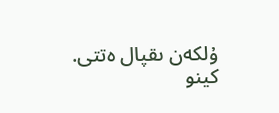ۇلكەن ىقپال ەتتى. كينو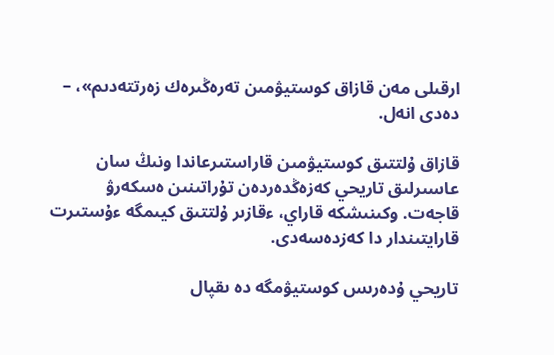ارقىلى مەن قازاق كوستيۋمىن تەرەڭىرەك زەرتتەدىم»، – دەدى انەل.

قازاق ۇلتتىق كوستيۋمىن قاراستىرعاندا ونىڭ سان عاسىرلىق تاريحي كەزەڭدەردەن تۇراتىنىن ەسكەرۋ قاجەت. وكىنىشكە قاراي، ءقازىر ۇلتتىق كيىمگە ءۇستىرت قارايتىندار دا كەزدەسەدى.

تاريحي ۇدەرىس كوستيۋمگە دە ىقپال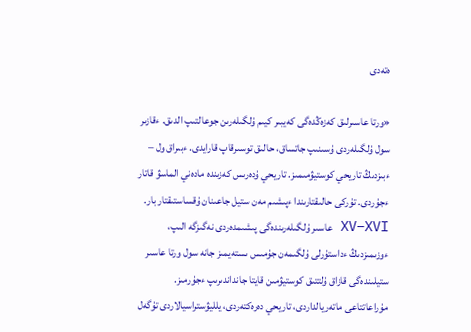ەتەدى

«ورتا عاسىرلىق كەزەڭدەگى كەيبىر كيىم ۇلگىلەرىن جوعالتىپ الدىق. ءقازىر سول ۇلگىلەردى ۇسىنىپ جاتساق، حالىق توسىرقاپ قارايدى. ءبىراق ول – ءبىزدىڭ تاريحي كوستيۋمىمىز. تاريحي ۇدەرىس كەزىندە مادەني الماسۋ قاتار ءجۇردى. تۇركى حالىقتارىندا ءپىشىم مەن ستيل جاعىنان ۇقساستىقتار بار.  XV–XVI عاسىر ۇلگىلەرىندەگى پىشىمدەردى نەگىزگە الىپ، ءوزىمىزدىڭ ءداستۇرلى ۇلگىمەن جۇمىس ىستەيمىز جانە سول ورتا عاسىر ستيلىندەگى قازاق ۇلتتىق كوستيۋمىن قايتا جانداندىرىپ ءجۇرمىز. مۇراعاتتاعى ماتەريالداردى، تاريحي دەرەكتەردى، يلليۋستراسيالاردى تۇگەل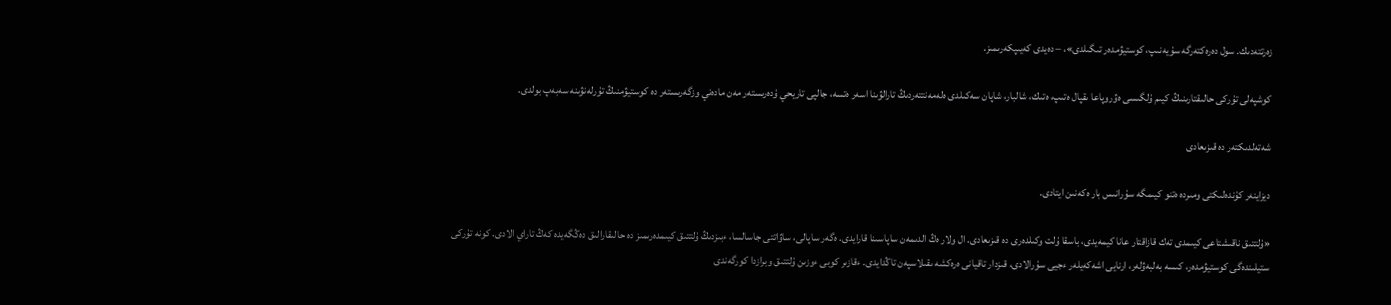زەرتتەدىك. سول دەرەكتەرگە سۇيەنىپ، كوستيۋمدەر تىگىلدى»، – دەيدى كەيىپكەرىمىز.

كوشپەلى تۇركى حالىقتارىنىڭ كيىم ۇلگىسى ەۋروپاعا ىقپال ەتىپ، ەتىك، شالبار، شاپان سەكىلدى ەلەمەنتتەردىڭ تارالۋىنا اسەر ەتسە، جالپى تاريحي ۇدەرىستەر مەن مادەني وزگەرىستەر دە كوستيۋمنىڭ تۇرلەنۋىنە سەبەپ بولدى.

شەتەلدىكتەر دە قىزىعادى

ديزاينەر كۇندەلىكتى ومىردە ەتنو كيىمگە سۇرانىس بار ەكەنىن ايتادى.

«ۇلتتىق ناقىشتاعى كيىمدى تەك قازاقتار عانا كيمەيدى، باسقا ۇلت وكىلدەرى دە قىزىعادى. ال ولار ەڭ الدىمەن ساپاسىنا قارايدى. ەگەر ساپالى، ساۋاتتى جاسالسا، ءبىزدىڭ ۇلتتىق كيىمدەرىمىز دە حالىقارالىق دەڭگەيدە كەڭ تاراي الادى. كونە تۇركى ستيلىندەگى كوستيۋمدەر، كىسە بەلبەۋلەر، ارنايى اشەكەيلەر ءجيى سۇرالادى، قىزدار تاقيانى ەرەكشە ىقىلاسپەن تاڭدايدى. ءقازىر كوبى ءوزىن ۇلتتىق وبرازدا كورگەندى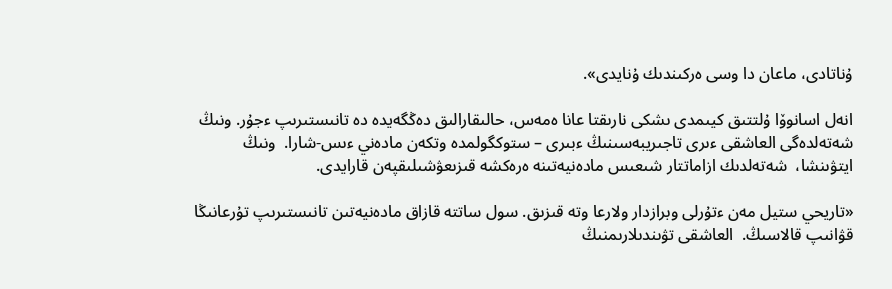ۇناتادى، ماعان دا وسى ەركىندىك ۇنايدى».

انەل اسانوۆا ۇلتتىق كيىمدى ىشكى نارىقتا عانا ەمەس، حالىقارالىق دەڭگەيدە دە تانىستىرىپ ءجۇر. ونىڭ شەتەلدەگى العاشقى ءىرى تاجىريبەسىنىڭ ءبىرى – ستوكگولمدە وتكەن مادەني ءىس-شارا.  ونىڭ ايتۋىنشا،  شەتەلدىك ازاماتتار شىعىس مادەنيەتىنە ەرەكشە قىزىعۋشىلىقپەن قارايدى.

«تاريحي ستيل مەن ءتۇرلى وبرازدار ولارعا وتە قىزىق. سول ساتتە قازاق مادەنيەتىن تانىستىرىپ تۇرعانىڭا قۋانىپ قالاسىڭ.  العاشقى تۋىندىلارىمنىڭ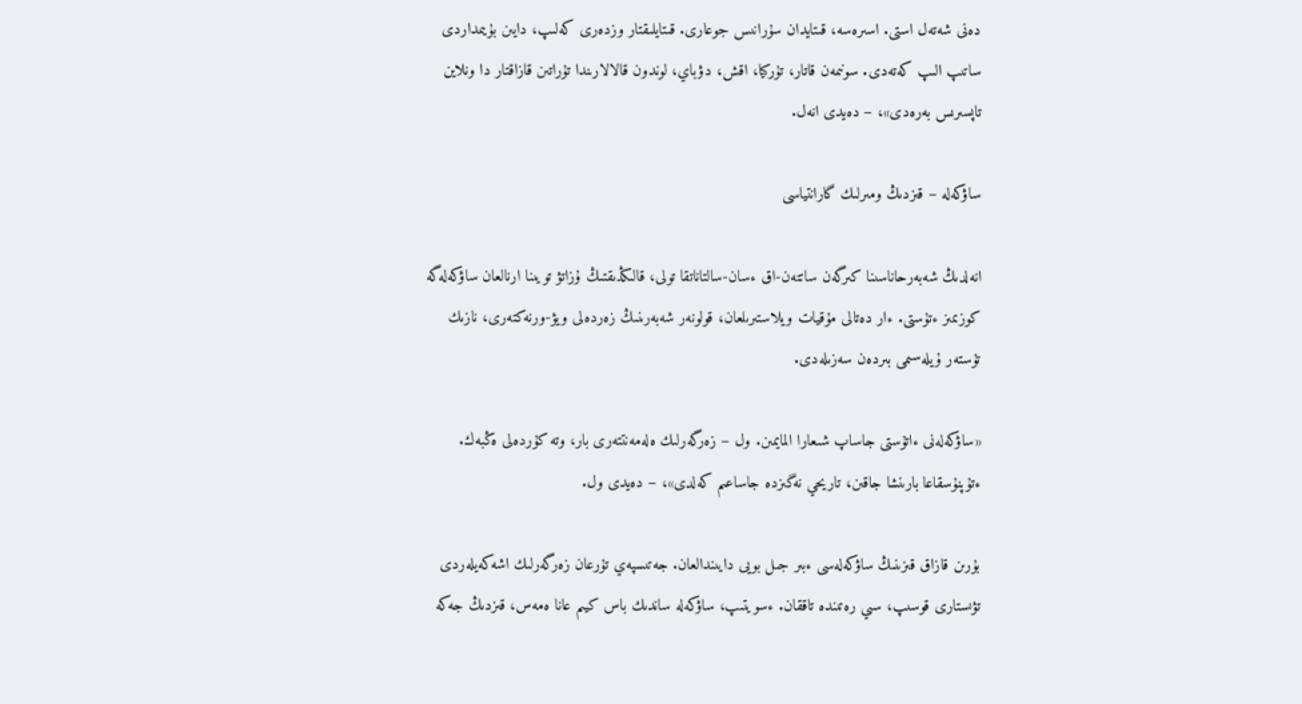دەنى شەتەل استى. اسىرەسە، قىتايدان سۇرانىس جوعارى. قىتايلىقتار وزدەرى كەلىپ، دايىن بۇيىمداردى ساتىپ الىپ كەتەدى. سونىمەن قاتار، تۇركيا، اقش، دۋباي، لوندون قالالارىندا تۇراتىن قازاقتار دا ونلاين تاپسىرىس بەرەدى»، – دەيدى انەل.

ساۋكەلە – قىزدىڭ ومىرلىك گارانتياسى

انەلدىڭ شەبەرحاناسىنا كىرگەن ساتتەن-اق ءسان-سالتاناتقا تولى، قالىڭدىقتىڭ ۇزاتۋ تويىنا ارنالعان ساۋكەلەگە كوزىمىز ءتۇستى. ءار دەتالى مۇقيات ويلاستىرىلعان، قولونەر شەبەرىنىڭ زەردەلى ويۋ-ورنەكتەرى، نازىك تۇستەر ۇيلەسىمى بىردەن سەزىلەدى.

«ساۋكەلەنى ءاتۇستى جاساپ شىعارا المايمىن. ول – زەرگەرلىك ەلەمەنتتەرى بار، وتە كۇردەلى ەڭبەك.  ءتۇپنۇسقاعا بارىنشا جاقىن، تاريحي نەگىزدە جاساعىم كەلدى»، – دەيدى ول.

بۇرىن قازاق قىزىنىڭ ساۋكەلەسى ءبىر جىل بويى دايىندالعان. جەتىسپەي تۇرعان زەرگەرلىك اشەكەيلەردى تۋىستارى قوسىپ، سىي رەتىندە تاققان. ءسويتىپ، ساۋكەلە ساندىك باس كيىم عانا ەمەس، قىزدىڭ جەكە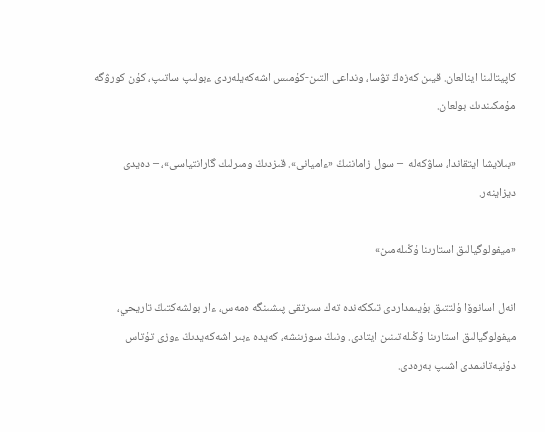كاپيتالىنا اينالعان. قيىن كەزەڭ تۋسا، ونداعى التىن-كۇمىس اشەكەيلەردى ءبولىپ ساتىپ، كۇن كورۋگە مۇمكىندىك بولعان.

«بىلايشا ايتقاندا، ساۋكەلە  – سول زاماننىڭ «ءاميانى». قىزدىڭ ومىرلىك گارانتياسى»، – دەيدى ديزاينەر.

«ميفولوگيالىق استارىنا ۇڭىلەمىن»

انەل اسانوۆا ۇلتتىق بۇيىمداردى تىككەندە تەك سىرتقى پىشىنگە ەمەس، ءار بولشەكتىڭ تاريحي، ميفولوگيالىق استارىنا ۇڭىلەتىنىن ايتادى. ونىڭ سوزىنشە، كەيدە ءبىر اشەكەيدىڭ ءوزى تۇتاس دۇنيەتانىمدى اشىپ بەرەدى.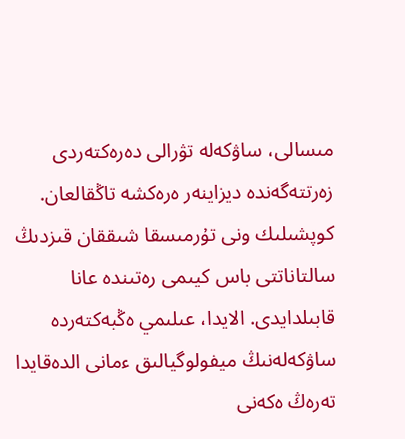مىسالى، ساۋكەلە تۋرالى دەرەكتەردى زەرتتەگەندە ديزاينەر ەرەكشە تاڭقالعان. كوپشىلىك ونى تۇرمىسقا شىققان قىزدىڭ سالتاناتتى باس كيىمى رەتىندە عانا قابىلدايدى. الايدا، عىلىمي ەڭبەكتەردە ساۋكەلەنىڭ ميفولوگيالىق ءمانى الدەقايدا تەرەڭ ەكەنى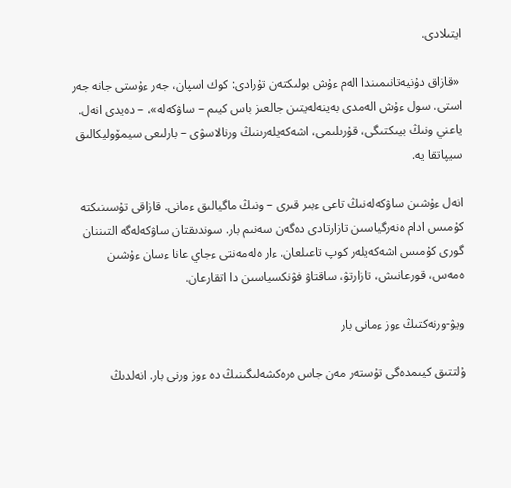ايتىلادى.

 «قازاق دۇنيەتانىمىندا الەم ءۇش بولىكتەن تۇرادى: كوك اسپان، جەر ءۇستى جانە جەر استى. سول ءۇش الەمدى بەينەلەيتىن جالعىز باس كيىم – ساۋكەلە»، – دەيدى انەل. ياعني ونىڭ بيىكتىگى، قۇرىلىمى، اشەكەيلەرىنىڭ ورنالاسۋى – بارلىعى سيمۆوليكالىق سيپاتقا يە.

انەل ءۇشىن ساۋكەلەنىڭ تاعى ءبىر قىرى – ونىڭ ماگيالىق ءمانى. قازاقى تۇسىنىكتە كۇمىس ادام ەنەرگياسىن تازارتادى دەگەن سەنىم بار. سوندىقتان ساۋكەلەگە التىننان گورى كۇمىس اشەكەيلەر كوپ تاعىلعان. ءار ەلەمەنتى ءجاي عانا ءسان ءۇشىن ەمەس، قورعانىش، تازارتۋ، ساقتاۋ فۋنكسياسىن دا اتقارعان.

ويۋ-ورنەكتىڭ ءوز ءمانى بار

ۇلتتىق كيىمدەگى تۇستەر مەن جاس ەرەكشەلىگىنىڭ دە ءوز ورنى بار. انەلدىڭ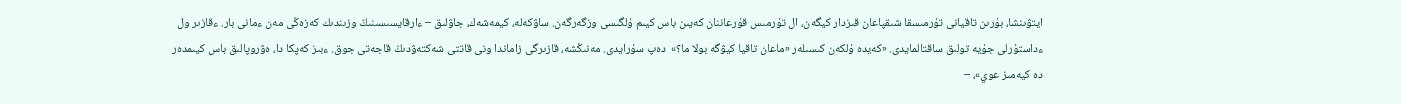ايتۋىنشا، بۇرىن تاقيانى تۇرمىسقا شىقپاعان قىزدار كيگەن، ال تۇرمىس قۇرعاننان كەيىن باس كيىم ۇلگىسى وزگەرگەن. ساۋكەلە، كيمەشەك، جاۋلىق – ءارقايسىسىنىڭ وزىندىك كەزەڭى مەن ءمانى بار. ءقازىر ول ءداستۇرلى جۇيە تولىق ساقتالمايدى. «كەيدە ۇلكەن كىسىلەر «ماعان تاقيا كيۋگە بولا ما؟»  دەپ سۇرايدى. مەنىڭشە، قازىرگى زاماندا ونى قاتتى شەكتەۋدىڭ قاجەتى جوق. ءبىز كەپكا دا، ەۋروپالىق باس كيىمدەر دە كيەمىز عوي»، –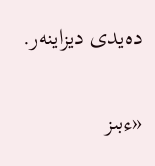دەيدى ديزاينەر.

«ءبىز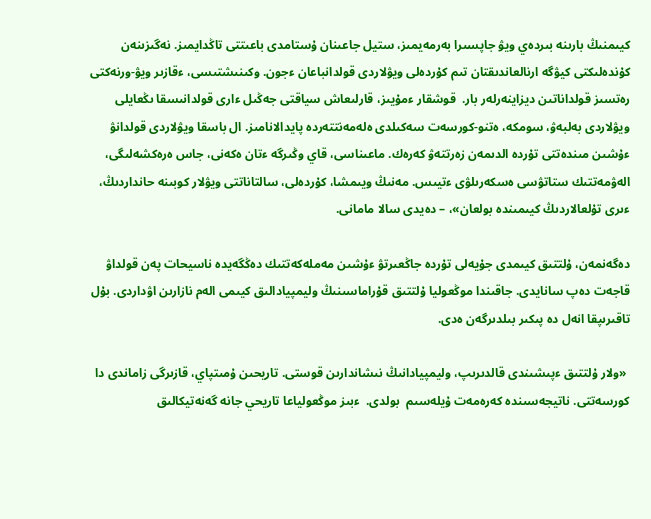كيىمنىڭ بارىنە بىردەي ويۋ جاپسىرا بەرمەيمىز، ستيل جاعىنان ۇستامدى باعىتتى تاڭدايمىز. نەگىزىنەن كۇندەلىكتى كيۋگە ارنالعاندىقتان تىم كۇردەلى ويۋلاردى قولدانباعان ءجون. وكىنىشتىسى، ءقازىر ويۋ-ورنەكتى رەتسىز قولداناتىن ديزاينەرلەر بار.  قوشقار ءمۇيىز، قارلىعاش سياقتى جەڭىل ءارى قولدانىسقا ىڭعايلى ويۋلاردى بەلبەۋ، سومكە، ەتنو-كورسەت سەكىلدى ەلەمەنتتەردە پايدالانامىز. ال باسقا ويۋلاردى قولدانۋ ءۇشىن مىندەتتى تۇردە الدىمەن زەرتتەۋ كەرەك. ماعىناسى، قاي وڭىرگە ءتان ەكەنى، جاس ەرەكشەلىگى، الەۋمەتتىك ستاتۋسى ەسكەرىلۋى ءتيىس. مەنىڭ ويىمشا، كۇردەلى، سالتاناتتى ويۋلار كوبىنە حانداردىڭ، ءىرى تۇلعالاردىڭ كيىمىندە بولعان»، – دەيدى سالا مامانى.

دەگەنمەن، ۇلتتىق كيىمدى جۇيەلى تۇردە جاڭعىرتۋ ءۇشىن مەملەكەتتىك دەڭگەيدە ناسيحات پەن قولداۋ قاجەت دەپ سانايدى. جاقىندا موڭعوليا ۇلتتىق قۇراماسىنىڭ وليمپيادالىق كيىمى الەم نازارىن اۋداردى. بۇل تاقىرىپقا انەل دە پىكىر بىلدىرگەن ەدى.

 «ولار ۇلتتىق ءپىشىندى قالدىرىپ، وليمپيادانىڭ نىشاندارىن قوستى. تاريحىن ۇمىتپاي، قازىرگى زاماندى دا كورسەتتى. ناتيجەسىندە كەرەمەت ۇيلەسىم  بولدى.  ءبىز موڭعولياعا تاريحي جانە گەنەتيكالىق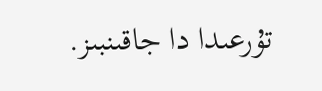تۇرعىدا دا جاقىنبىز.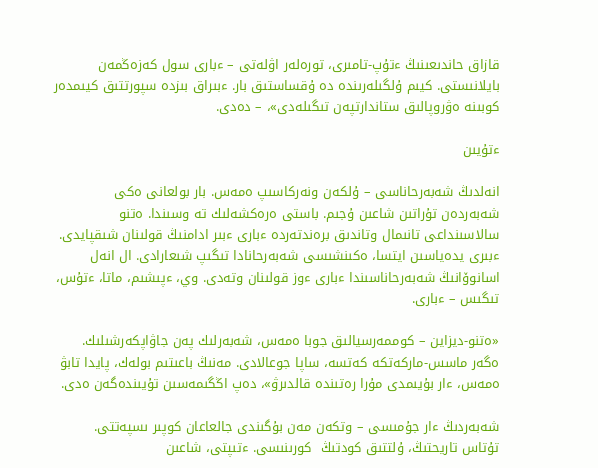قازاق حاندىعىنىڭ ءتۇپ-تامىرى، تورەلەر اۋلەتى – ءبارى سول كەزەڭمەن بايلانىستى. كيىم ۇلگىلەرىندە دە ۇقساستىق بار. ءبىراق بىزدە سپورتتىق كيىمدەر كوبىنە ەۋروپالىق ستاندارتپەن تىگىلەدى»، – دەدى.

ءتۇيىن

انەلدىڭ شەبەرحاناسى – ۇلكەن ونەركاسىپ ەمەس. بار بولعانى ەكى شەبەردەن تۇراتىن شاعىن ۇجىم. باستى ەرەكشەلىك تە وسىندا. ەتنو سالاسىنداعى تانىمال وتاندىق برەندتەردە ءبارى ءبىر ادامنىڭ قولىنان شىقپايدى. ءبىرى يدەياسىن ايتسا، ەكىنشىسى شەبەرحانادا تىگىپ شىعارادى. ال انەل اسانوۆانىڭ شەبەرحاناسىندا ءبارى ءوز قولىنان وتەدى. وي، ءپىشىم، ماتا، ءتۇس، تىگىس – ءبارى.

«ەتنو-ديزاين – كوممەرسيالىق جوبا ەمەس، شەبەرلىك پەن جاۋاپكەرشىلىك. ەگەر ماسس-ماركەتكە كەتسە، ساپا جوعالادى. مەنىڭ باعىتىم بولەك، پايدا تابۋ ەمەس، ءار بۇيىمدى مۇرا رەتىندە قالدىرۋ»، دەپ اڭگىمەسىن تۇيىندەگەن ەدى.

شەبەردىڭ ءار جۇمىسى – وتكەن مەن بۇگىندى جالعاعان كوپىر ىسپەتتى. تۇتاس تاريحتىڭ، ۇلتتىق كودتىڭ  كورىنىسى. ءتىپتى، شاعىن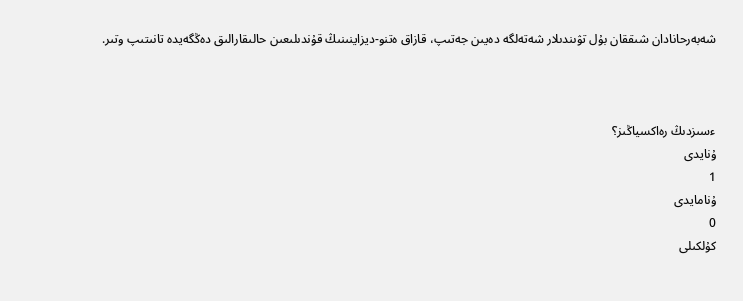شەبەرحانادان شىققان بۇل تۋىندىلار شەتەلگە دەيىن جەتىپ، قازاق ەتنو-ديزاينىنىڭ قۇندىلىعىن حالىقارالىق دەڭگەيدە تانىتىپ وتىر.



ءسىزدىڭ رەاكسياڭىز؟
ۇنايدى
1
ۇنامايدى
0
كۇلكىلى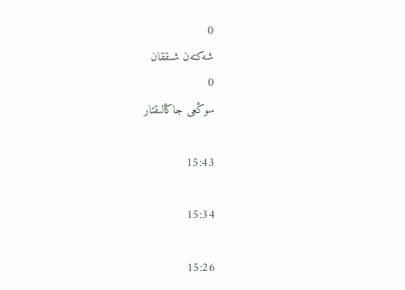0
شەكتەن شىققان
0
سوڭعى جاڭالىقتار

15:43

15:34

15:26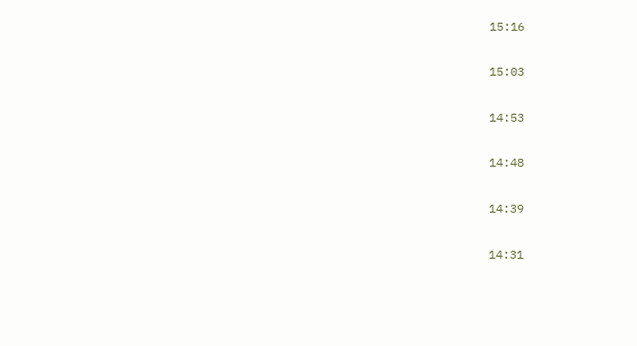15:16

15:03

14:53

14:48

14:39

14:31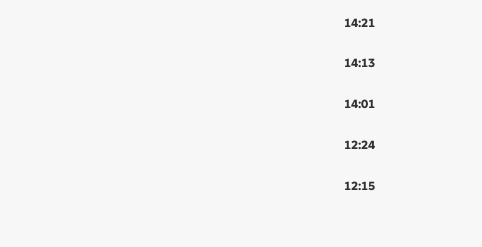14:21

14:13

14:01

12:24

12:15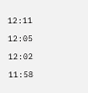12:11

12:05

12:02

11:58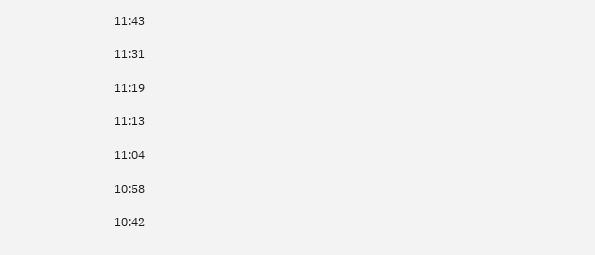11:43

11:31

11:19

11:13

11:04

10:58

10:42